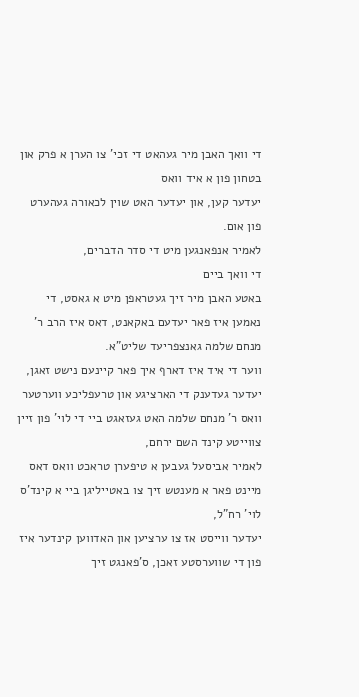די וואך האבן מיר געהאט די זכי' צו הערן א פרק און בטחון פון א איד וואס
יעדער קען, און יעדער האט שוין לכאורה געהערט פון אום.
לאמיר אנפאנגען מיט די סדר הדברים,
די וואך ביים
באטע האבן מיר זיך געטראפן מיט א גאסט, די נאמען איז פאר יעדעם באקאנט, דאס איז הרב ר' מנחם שלמה גאנצפריעד שליט"א.
ווער די איד איז דארף איך פאר קיינעם נישט זאגן, יעדער געדענק די הארציגע און טרעפליכע ווערטער וואס ר' מנחם שלמה האט געזאגט ביי די לוי' פון זיין צווייטע קינד השם ירחם,
לאמיר אביסעל געבען א טיפערן טראכט וואס דאס מיינט פאר א מענטש זיך צו באטייליגן ביי א קינד'ס לוי' רח"ל,
יעדער ווייסט אז צו ערציען און האדווען קינדער איז פון די שווערסטע זאכן, ס'פאנגט זיך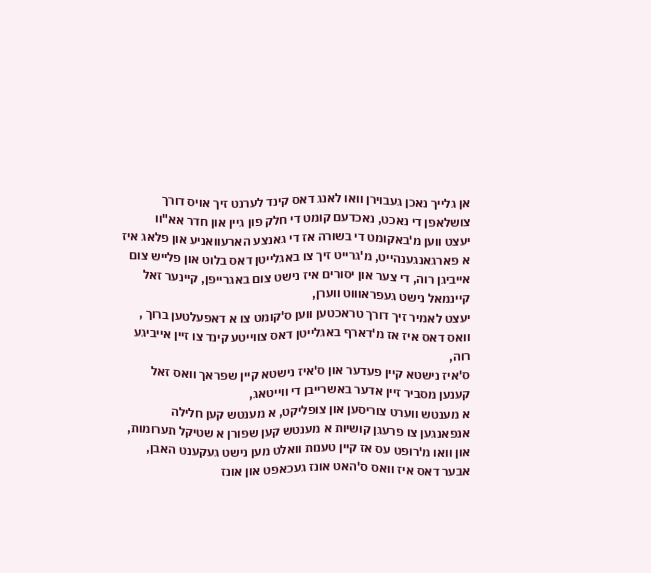אן גלייך נאכן געבוירן וואו לאנג דאס קינד לערנט זיך אויס דורך צושלאפן די נאכט, נאכדעם קומט די חלק פון גיין און חדר אא"וו
יעצט ווען מ'באקומט די בשורה אז די גאנצע הארעוואניע און פלאג איז א פארגאנגענהייט, מ'גרייט זיך צו באגלייטן דאס בלוט און פלייש צום אייביגן רוה, די צער און יסורים איז נישט צום באגרייפן, קיינער זאל קיינמאל נישט געפראוווט ווערן,
יעצט לאמיר זיך דורך טראכטען ווען ס'קומט צו א דאפעלטען ברוך , וואס דאס איז אז מ'דארף באגלייטן דאס צווייטע קינד צו זיין אייביגע רוה,
ס'איז נישטא קיין פעדער און ס'איז נישטא קיין שפראך וואס זאל קענען מסביר זיין אדער באשרייבן די ווייטאג,
א מענטש ווערט צוריסען און צופליקט, א מענטש קען חלילה אנפאנגען צו פרעגן קושיות א מענטש קען שפורן א שטיקל תערומות,
און וואו מ'רופט עס אז קיין טענות וואלט מען נישט געקענט האבן,
אבער דאס איז וואס ס'האט אונז געכאפט און אונז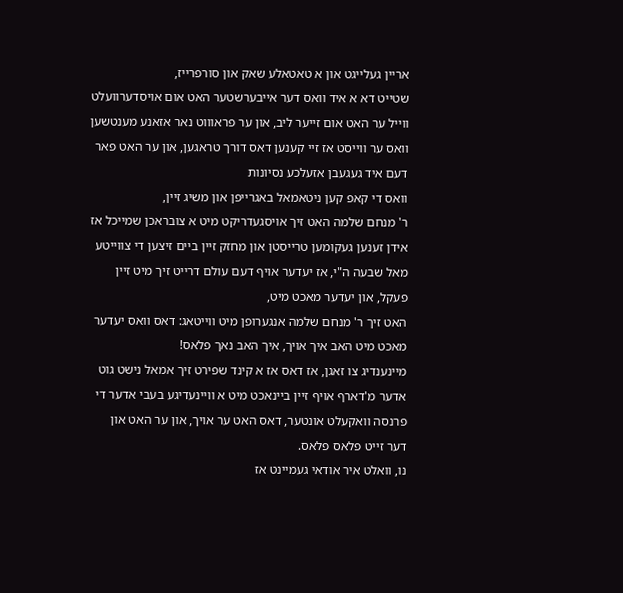אריין געלייגט און א טאטאלע שאק און סורפרייז,
שטייט דא א איד וואס דער אייבערשטער האט אום אויסדערוועלט ווייל ער האט אום זייער ליב, און ער פראוווט נאר אזאנע מענטשען וואס ער ווייסט אז זיי קענען דאס דורך טראגען, און ער האט פאר דעם איד געגעבן אזעלכע נסיונות
וואס די קאפ קען ניטאמאל באגרייפן און משיג זיין,
ר' מנחם שלמה האט זיך אויסגעדריקט מיט א צובראכן שמייכל אז אידן זענען געקומען טרייסטן און מחזק זיין ביים זיצען די צווייטע מאל שבעה ה"י, אז יעדער אויף דעם עולם דרייט זיך מיט זיין פעקל, און יעדער מאכט מיט,
האט זיך ר' מנחם שלמה אנגערופן מיט ווייטאג: דאס וואס יעדער מאכט מיט האב איך אויך, איך האב נאך פלאס!
מיינענדיג צו זאגן, אז דאס אז א קינד שפירט זיך אמאל נישט גוט אדער מ'דארף אויף זיין ביינאכט מיט א וויינעדיגע בעבי אדער די פרנסה וואקעלט אונטער, דאס האט ער אויך, און ער האט און דער זייט פלאס פלאס.
נו, וואלט איר אודאי געמיינט אז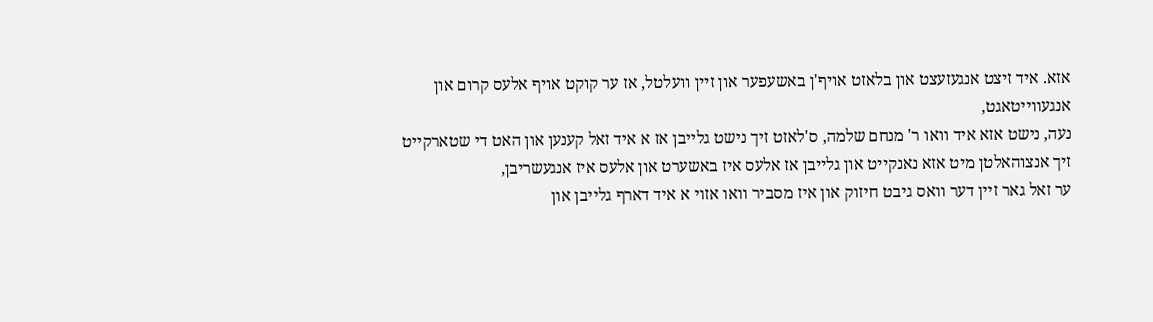אזא. איד זיצט אנגעזעצט און בלאזט אויף'ן באשעפער און זיין וועלטל, אז ער קוקט אויף אלעס קרום און אנגעווייטאגט,
נעה, נישט אזא איד וואו ר' מנחם שלמה, ס'לאזט זיך נישט גלייבן אז א איד זאל קענען און האט די שטארקייט זיך אנצוהאלטן מיט אזא נאנקייט און גלייבן אז אלעס איז באשערט און אלעס איז אנגעשריבן,
ער זאל גאר זיין דער וואס גיבט חיזוק און איז מסביר וואו אזוי א איד דארף גלייבן און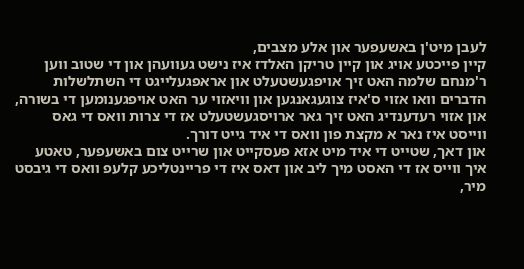לעבן מיט'ן באשעפער און אלע מצבים,
קיין פייכטע אויג און קיין טריקן האלדז איז נישט געוועהן און די שטוב ווען ר'מנחם שלמה האט זיך אויפגעשטעלט און אראפגעלייגט די השתלשלות הדברים וואו אזוי ס'איז צוגעגאנגען און וויאזוי ער האט אויפגענומען די בשורה, און אזוי רעדענדיג האט זיך גאר ארויסגעשטעלט אז די צרות וואס די גאס ווייסט איז נאר א מקצת פון וואס די איד גייט דורך.
און דאך, שטייט די איד מיט אזא פעסקייט און שרייט צום באשעפער, טאטע איך ווייס אז די האסט מיך ליב און דאס איז די פריינטליכע קלעפ וואס די גיבסט מיר,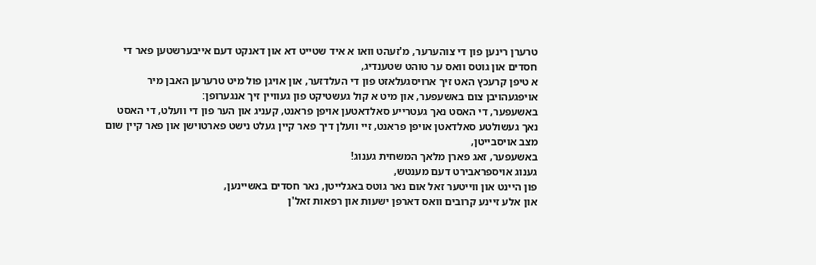טרערן רינען פון די צוהערער, מ'זעהט וואו א איד שטייט דא און דאנקט דעם אייבערשטען פאר די חסדים און גוטס וואס ער טוהט שטענדיג,
א טיפן קרעכץ האט זיך ארויסגעלאזט פון די העלדזער, און אויגן פול מיט טרערען האבן מיר אויפגעהויבן צום באשעפער, און מיט א קול געשטיקט פון געוויין זיך אנגערופן:
באשעפער, די האסט נאך געטרייע סאלדאטען אויפן פראנט, קעניג און הער פון די וועלט, די האסט נאך געשולטע סאלדאטן אויפן פראנט, זיי וועלן דיך פאר קיין געלט נישט פארטוישן און פאר קיין שום מצב אויסבייטן,
באשעפער, זאג פארן מלאך המשחית גענוג!
גענוג אויספראבירט דעם מענטש,
פון היינט און ווייטער זאל אום נאר גוטס באגלייטן, נאר חסדים באשיינען,
און אלע זיינע קרובים וואס דארפן ישעות און רפאות זאל'ן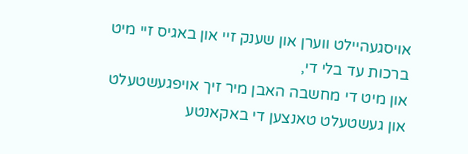אויסגעהיילט ווערן און שענק זיי און באגיס זיי מיט ברכות עד בלי די,
און מיט די מחשבה האבן מיר זיך אויפגעשטעלט און געשטעלט טאנצען די באקאנטע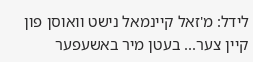לידל: מ'זאל קיינמאל נישט וואוסן פון קיין צער... בעטן מיר באשעפער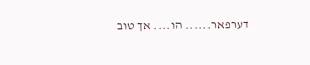דערפאר...... הו.... אך טוב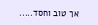אך טוב וחסד.....